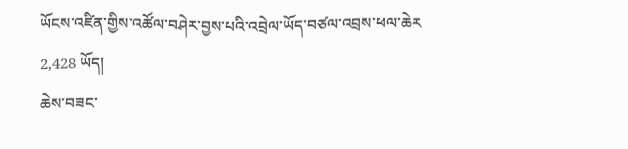ཡོངས་འཛིན་གྱིས་འཚོལ་བཤེར་བྱས་པའི་འབྲེལ་ཡོད་བཙལ་འབྲས་ཕལ་ཆེར 2,428 ཡོད།
ཆེས་བཟང་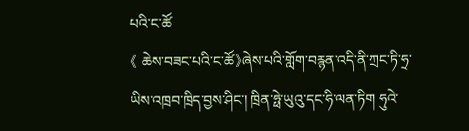པའི་ང་ཚོ
《 ཆེས་བཟང་པའི་ང་ཚོ》ཞེས་པའི་གློག་བརྙན་འདི་ནི་ཀྲང་ཏི་ཧྲ་ཡིས་འཁྲབ་ཁྲིད་བྱས་ཤིང་། ཁྲིན་ཧྥེ་ཡུའུ་དང་ཧི་ལན་ཏིག ཧུའེ་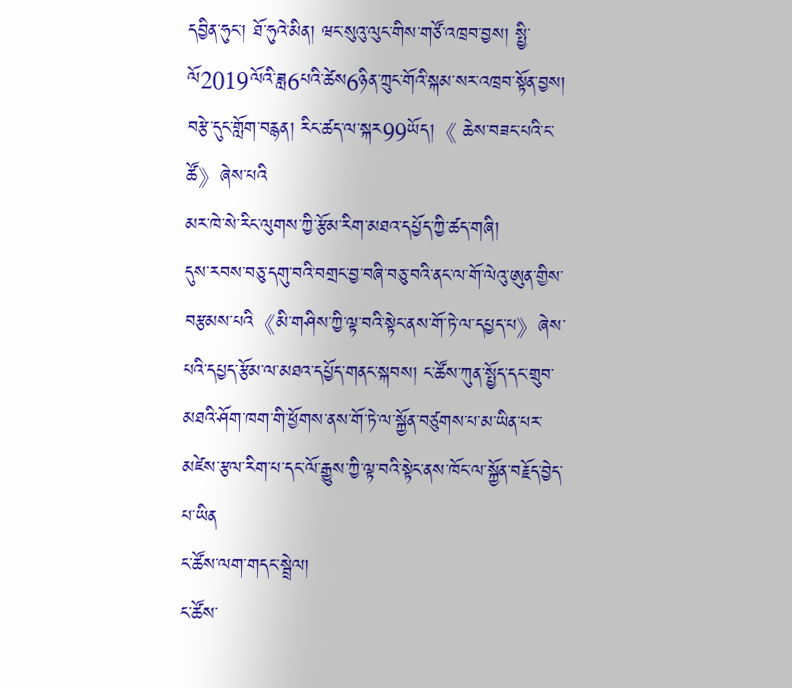དབྱིན་ཧུང་། ཐོ་ཧུའེ་མིན། ཝང་སུའུ་ལུང་གིས་གཙོ་འཁྲབ་བྱས། སྤྱི་ལོ2019ལོའི་ཟླ6པའི་ཚེས6ཉིན་ཀྲུང་གོའི་སྐམ་སར་འཁྲབ་སྟོན་བྱས། བརྩེ་དུང་གློག་བརྙན། རིང་ཚད་ལ་སྐར99ཡོད།《 ཆེས་བཟང་པའི་ང་ཚོ》ཞེས་པའི
མར་ཁེ་སེ་རིང་ལུགས་ཀྱི་རྩོམ་རིག་མཐའ་དཔྱོད་ཀྱི་ཚད་གཞི།
དུས་རབས་བཅུ་དགུ་བའི་བགྲང་བྱ་བཞི་བཅུ་བའི་ནང་ལ་གོ་ལེའུ་ཨུན་གྱིས་བརྩམས་པའི《མི་གཤིས་ཀྱི་ལྟ་བའི་སྟེང་ནས་གོ་ཏེ་ལ་དཔྱད་པ》ཞེས་པའི་དཔྱད་རྩོམ་ལ་མཐའ་དཔྱོད་གནང་སྐབས། ང་ཚོས་ཀུན་སྤྱོད་དང་གྲུབ་མཐའི་ཤོག་ཁག་གི་ཕྱོགས་ནས་གོ་ཏེ་ལ་སྐྱོན་བཙུགས་པ་མ་ཡིན་པར་མཛེས་རྩལ་རིག་པ་དང་ལོ་རྒྱུས་ཀྱི་ལྟ་བའི་སྟེང་ནས་ཁོང་ལ་སྐྱོན་བརྗོད་བྱེད་པ་ཡིན
ང་ཚོས་ལག་གདང་སྦྲེལ།
ང་ཚོས་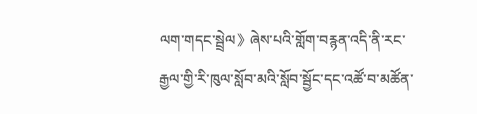ལག་གདང་སྦྲེལ》ཞེས་པའི་གློག་བརྙན་འདི་ནི་རང་རྒྱལ་གྱི་རི་ཁུལ་སློབ་མའི་སློབ་སྦྱོང་དང་འཚོ་བ་མཚོན་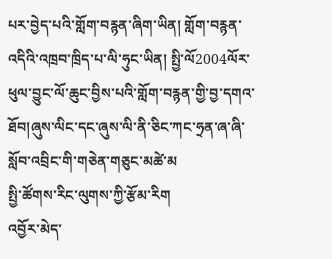པར་བྱེད་པའི་གློག་བརྙན་ཞིག་ཡིན། གློག་བརྙན་འདིའི་འཁྲབ་ཁྲིད་པ་ལི་ཧུང་ཡིན། སྤྱི་ལོ2004ལོར་ཕུལ་བྱུང་ལོ་ཆུང་བྱིས་པའི་གློག་བརྙན་གྱི་བྱ་དགའ་ཐོབ།ཞུས་ལིང་དང་ཞུས་ལི་ནི་ཅིང་ཀང་ཧྲན་ཞ་ཞི་སློབ་འབྲིང་གི་གཅེན་གཅུང་མཚེ་མ
སྤྱི་ཚོགས་རིང་ལུགས་ཀྱི་རྩོམ་རིག
འབྱོར་མེད་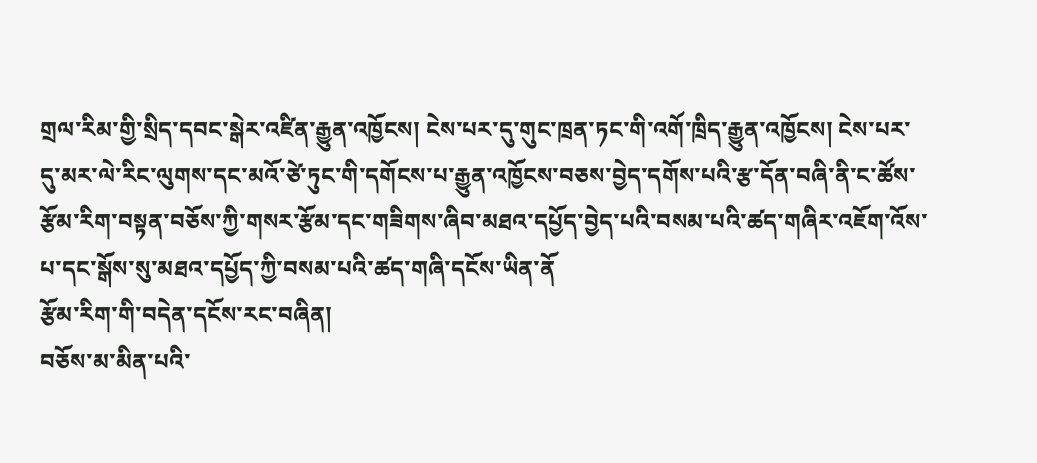གྲལ་རིམ་གྱི་སྲིད་དབང་སྒེར་འཛིན་རྒྱུན་འཁྱོངས། ངེས་པར་དུ་གུང་ཁྲན་ཏང་གི་འགོ་ཁྲིད་རྒྱུན་འཁྱོངས། ངེས་པར་དུ་མར་ལེ་རིང་ལུགས་དང་མའོ་ཙེ་ཏུང་གི་དགོངས་པ་རྒྱུན་འཁྱོངས་བཅས་བྱེད་དགོས་པའི་རྩ་དོན་བཞི་ནི་ང་ཚོས་རྩོམ་རིག་བསྟན་བཅོས་ཀྱི་གསར་རྩོམ་དང་གཟིགས་ཞིབ་མཐའ་དཔྱོད་བྱེད་པའི་བསམ་པའི་ཚད་གཞིར་འཇོག་འོས་པ་དང་སྒོས་སུ་མཐའ་དཔྱོད་ཀྱི་བསམ་པའི་ཚད་གཞི་དངོས་ཡིན་ནོ
རྩོམ་རིག་གི་བདེན་དངོས་རང་བཞིན།
བཅོས་མ་མིན་པའི་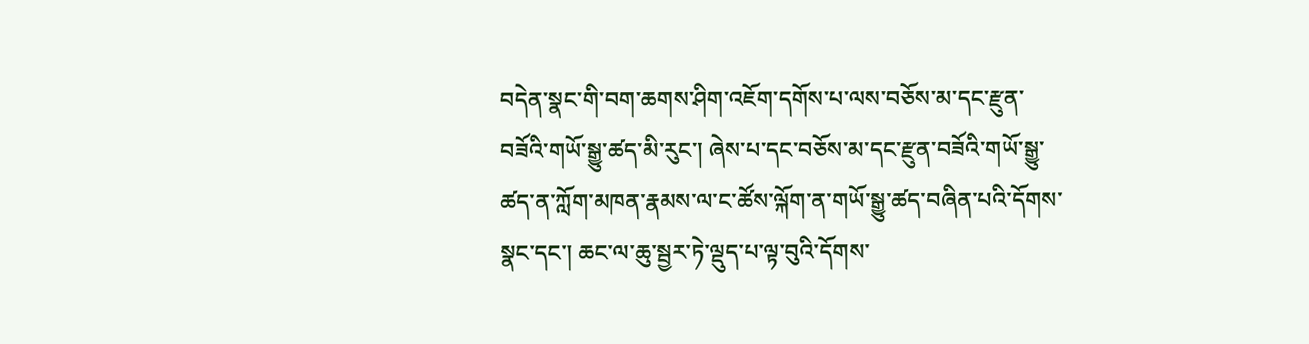བདེན་སྣང་གི་བག་ཆགས་ཤིག་འཇོག་དགོས་པ་ལས་བཅོས་མ་དང་རྫུན་བཟོའི་གཡོ་སྒྱུ་ཚད་མི་རུང་། ཞེས་པ་དང་བཅོས་མ་དང་རྫུན་བཟོའི་གཡོ་སྒྱུ་ཚད་ན་ཀློག་མཁན་རྣམས་ལ་ང་ཚོས་ལྐོག་ན་གཡོ་སྒྱུ་ཚད་བཞིན་པའི་དོགས་སྣང་དང་། ཆང་ལ་ཆུ་སྦྱར་ཏེ་ལྡུད་པ་ལྟ་བུའི་དོགས་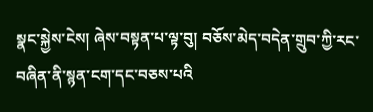སྣང་སྐྱེས་ངེས། ཞེས་བསྟན་པ་ལྟ་བུ། བཅོས་མེད་བདེན་གྲུབ་ཀྱི་རང་བཞིན་ནི་སྙན་ངག་དང་བཅས་པའི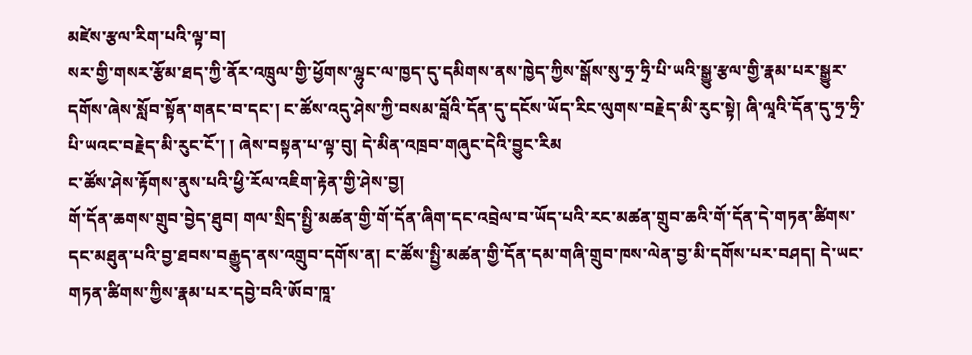མཛེས་རྩལ་རིག་པའི་ལྟ་བ།
སར་གྱི་གསར་རྩོམ་ཐད་ཀྱི་ནོར་འཁྲུལ་གྱི་ཕྱོགས་ལྷུང་ལ་ཁྱད་དུ་དམིགས་ནས་ཁྱེད་ཀྱིས་སྒོས་སུ་ཧྲ་ཧྲི་པི་ཡའི་སྒྱུ་རྩལ་གྱི་རྣམ་པར་སྒྱུར་དགོས་ཞེས་སློབ་སྟོན་གནང་བ་དང་། ང་ཚོས་འདུ་ཤེས་ཀྱི་བསམ་བློའི་དོན་དུ་དངོས་ཡོད་རིང་ལུགས་བརྗེད་མི་རུང་སྟེ། ཞི་ལཱའི་དོན་དུ་ཧྲ་ཧྲི་པི་ཡའང་བརྗེད་མི་རུང་ངོ་། ། ཞེས་བསྟན་པ་ལྟ་བུ། དེ་མིན་འཁྲབ་གཞུང་དེའི་བྱུང་རིམ
ང་ཚོས་ཤེས་རྟོགས་ནུས་པའི་ཕྱི་རོལ་འཇིག་རྟེན་གྱི་ཤེས་བྱ།
གོ་དོན་ཆགས་གྲུབ་བྱེད་ཐུབ། གལ་སྲིད་སྤྱི་མཚན་གྱི་གོ་དོན་ཞིག་དང་འབྲེལ་བ་ཡོད་པའི་རང་མཚན་གྲུབ་ཆའི་གོ་དོན་དེ་གཏན་ཚིགས་དང་མཐུན་པའི་བྱ་ཐབས་བརྒྱུད་ནས་འགྲུབ་དགོས་ན། ང་ཚོས་སྤྱི་མཚན་གྱི་དོན་དམ་གཞི་གྲུབ་ཁས་ལེན་བྱ་མི་དགོས་པར་བཤད། དེ་ཡང་གཏན་ཚིགས་ཀྱིས་རྣམ་པར་དབྱེ་བའི་ཨོབ་ཁཱ་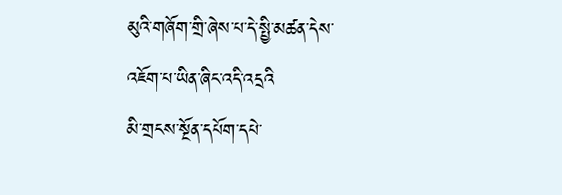མུའི་གཞོག་གྲི་ཞེས་པ་དེ་སྤྱི་མཚན་དེས་འཇོག་པ་ཡིན་ཞིང་འདི་འདྲའི
མི་གྲངས་སྔོན་དཔོག་དཔེ་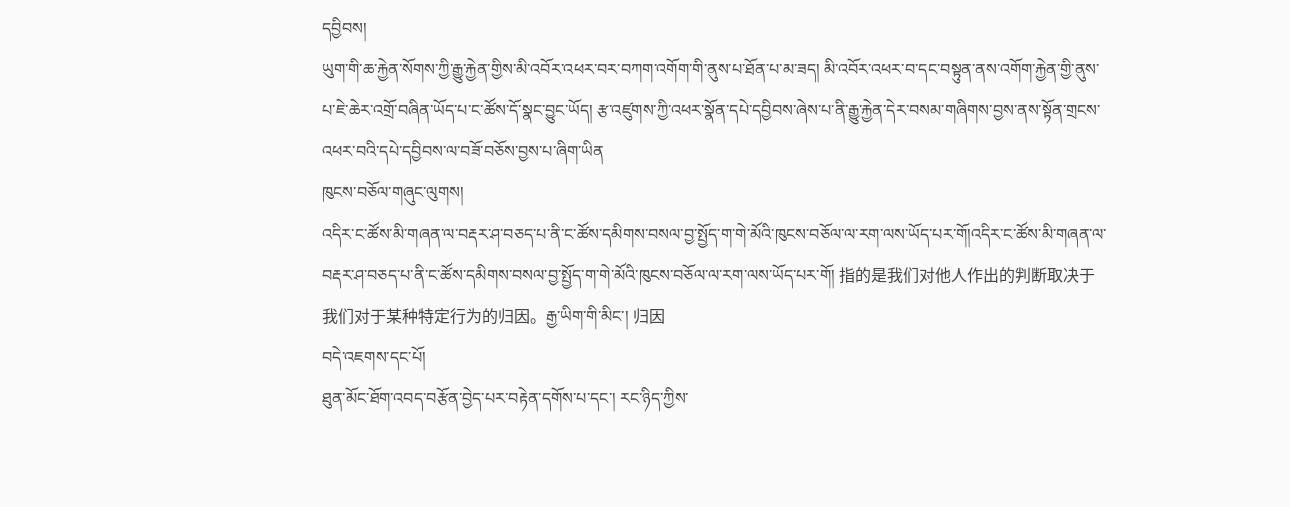དབྱིབས།
ཡུག་གི་ཆ་རྐྱེན་སོགས་ཀྱི་རྒྱུ་རྐྱེན་གྱིས་མི་འབོར་འཕར་བར་བཀག་འགོག་གི་ནུས་པ་ཐོན་པ་མ་ཟད། མི་འབོར་འཕར་བ་དང་བསྟུན་ནས་འགོག་རྐྱེན་གྱི་ནུས་པ་ཇེ་ཆེར་འགྲོ་བཞིན་ཡོད་པ་ང་ཚོས་དོ་སྣང་བྱུང་ཡོད། རྩ་འཛུགས་ཀྱི་འཕར་སྣོན་དཔེ་དབྱིབས་ཞེས་པ་ནི་རྒྱུ་རྐྱེན་དེར་བསམ་གཞིགས་བྱས་ནས་སྟོན་གྲངས་འཕར་བའི་དཔེ་དབྱིབས་ལ་བཟོ་བཅོས་བྱས་པ་ཞིག་ཡིན
ཁུངས་བཅོལ་གཞུང་ལུགས།
འདིར་ང་ཚོས་མི་གཞན་ལ་བརྡར་ཤ་བཅད་པ་ནི་ང་ཚོས་དམིགས་བསལ་བྱ་སྤྱོད་ག་གེ་མོའི་ཁུངས་བཅོལ་ལ་རག་ལས་ཡོད་པར་གོ།འདིར་ང་ཚོས་མི་གཞན་ལ་བརྡར་ཤ་བཅད་པ་ནི་ང་ཚོས་དམིགས་བསལ་བྱ་སྤྱོད་ག་གེ་མོའི་ཁུངས་བཅོལ་ལ་རག་ལས་ཡོད་པར་གོ། 指的是我们对他人作出的判断取决于我们对于某种特定行为的归因。རྒྱ་ཡིག་གི་མིང་། 归因
བདེ་འཇགས་དང་པོ།
ཐུན་མོང་ཐོག་འབད་བརྩོན་བྱེད་པར་བརྟེན་དགོས་པ་དང་། རང་ཉིད་ཀྱིས་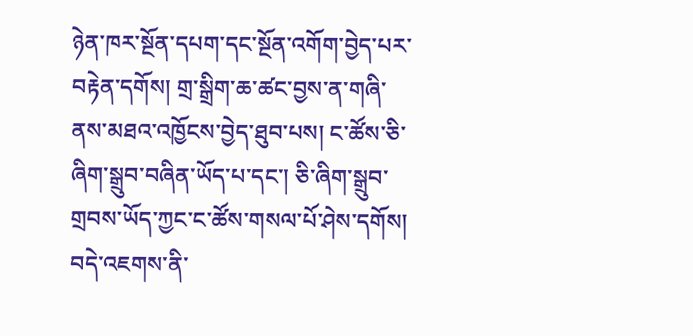ཉེན་ཁར་སྔོན་དཔག་དང་སྔོན་འགོག་བྱེད་པར་བརྟེན་དགོས། གྲ་སྒྲིག་ཆ་ཚང་བྱས་ན་གཞི་ནས་མཐའ་འཁྱོངས་བྱེད་ཐུབ་པས། ང་ཚོས་ཅི་ཞིག་སྒྲུབ་བཞིན་ཡོད་པ་དང་། ཅི་ཞིག་སྒྲུབ་གྲབས་ཡོད་ཀྱང་ང་ཚོས་གསལ་པོ་ཤེས་དགོས། བདེ་འཇགས་ནི་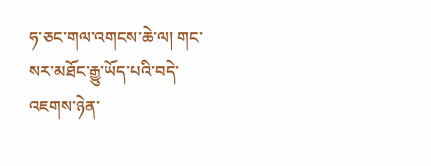ཧ་ཅང་གལ་འགངས་ཆེ་ལ། གང་སར་མཐོང་རྒྱུ་ཡོད་པའི་བདེ་འཇགས་ཉེན་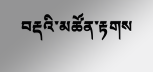བརྡའི་མཚོན་རྟགས